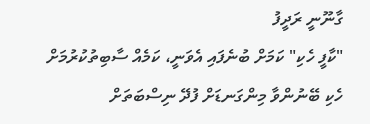ގާނޫނީ ރަދީފު
"ކާފީ ހެކި" ކަމަށް ބުނެފައި އެވަނީ، ކަމެއް ސާބިތުކުރުމަށް ހެކި ބޭނުންވާ މިންގަނޑަށް ފުދޭ ނިސްބަތަށް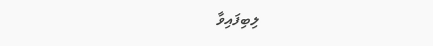ލިބިފައިވާ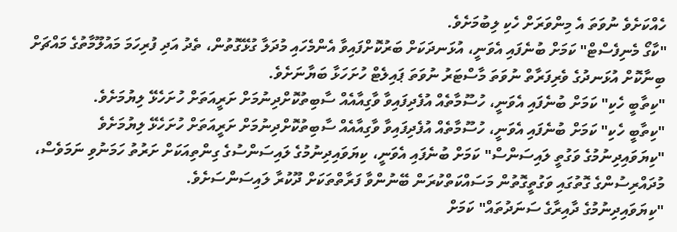ހެއްކަށެވެ ނުވަތަ އެ މިންވަރަށް ހެކި ލިބުމަށެވެ.
"ކާގޯ މެނިފެސްޓް" ކަމަށް ބުނެފައި އެވަނީ، އުޅަނދަކަށް ބަރުކޮށްފައިވާ އެންމެހައި މުދަލާ ގުޅޭގޮތުން، ތެދު އަދި ފުރިހަމަ މައުލޫމާތުގެ މައްޗަށް ބިނާކޮށް އުޅަނދުގެ ވެރިފަރާތް ނުވަތަ މާސްޓަރު ނުވަތަ ޕައިލެޓް ހުށަހަޅާ ބަޔާނަށެވެ.
"ކިތާބީ ހެކި" ކަމަށް ބުނެފައި އެވަނީ، ހުސޫމާތެއް އުފެދިފައިވާ ވާގިއާއެއް ސާބިތުކޮށްދިނުމަށް ށަރީއަތަށް ހުށަހެޅޭ ލިޔުމަށެވެ.
"ކިތާބީ ހެކި" ކަމަށް ބުނެފައި އެވަނީ، ހުސޫމާތެއް އުފެދިފައިވާ ވާގިއާއެއް ސާބިތުކޮށްދިނުމަށް ށަރީއަތަށް ހުށަހެޅޭ ލިޔުމަށެވެ
"ކިޔަވައިދިނުމުގެ ވަގުތީ ލައިސަންސް" ކަމަށް ބުނެފައި އެވަނީ، ކިޔަވައިދިނުމުގެ ލައިސަންސުގެ ގިންތިއަކަށް ށަރުތު ހަމަނުވި ނަމަވެސް، މުދައްރިސުންގެ ގޮތުގައި ވަގުތީގޮތުން މަސައްކަތްކުރަން ބޭނުންވާ ފަރާތްތަކަށް ދޫކުރާ ލައިސަންސަށެވެ.
"ކިޔަވައިދިނުމުގެ ދާއިރާގެ ސަނަދުތައް" ކަމަށް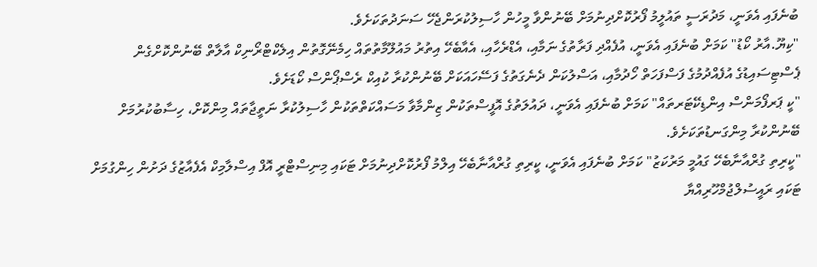ބުނެފައި އެވަނީ، މަދުރަސީ ތައުލީމު ފޯރުކޮށްދިނުމަށް ބޭނުންވާ މީހުން ހާސިލުކުރަންޖެހޭ ސަނަދުތަކަށެވެ.
"ކިޔޫ.އާރު ކޯޑު" ކަމަށް ބުނެފައި އެވަނީ، އުފެއްދި ފަރާތުގެ ނަމާއި، އެޑްރެހާއި، އެއާބެހޭ އިތުރު މައުލޫމާތުތައް ހިމެނޭގޮތުން އިލެކްޓްރޯނިކް އާލާތް ބޭނުންކޮށްގެން ޕެސްޓިސައިޑުގެ އުފެއްދުމުގެ ފަސްފަހަތް ހޯދުމާއި، އަސްލުކަން ދެނެގަތުގެ ފަސޭހައަކަށް ބޭނުންކުރާ ކުއިކް ރެސްޕޯންސް ކޯޑަށެވެ.
"ކީ ޕަރފޯމަންސް އިންޑިކޭޓަރތައް" ކަމަށް ބުނެފައި އެވަނީ، ދައުލަތުގެ އޮފީސްތަކުން ޒިންމާވާ މަސައްކަތްތަކުން ހާސިލުކުރާ ނަތީޖާތައް މިންކޮށް، ހިސާބުކުރުމަށް ބޭނުންކުރާ މިންގަނޑުތަކަށެވެ.
"ކީރިތި ގުރްއާނާބެހޭ ގައުމީ މަރުކަޒު" ކަމަށް ބުނެފައި އެވަނީ، ކީރިތި ގުރްއާނާބެހޭ އިލްމު ފޯރުކޮށްދިނުމަށް ޓަކައި މިނިސްޓްރީ އޮފް އިސްލާމިކް އެފެއާޒުގެ ދަށުން ހިންގުމަށް ޓަކައި ރައީސުލްޖުމްހޫރިއްޔާ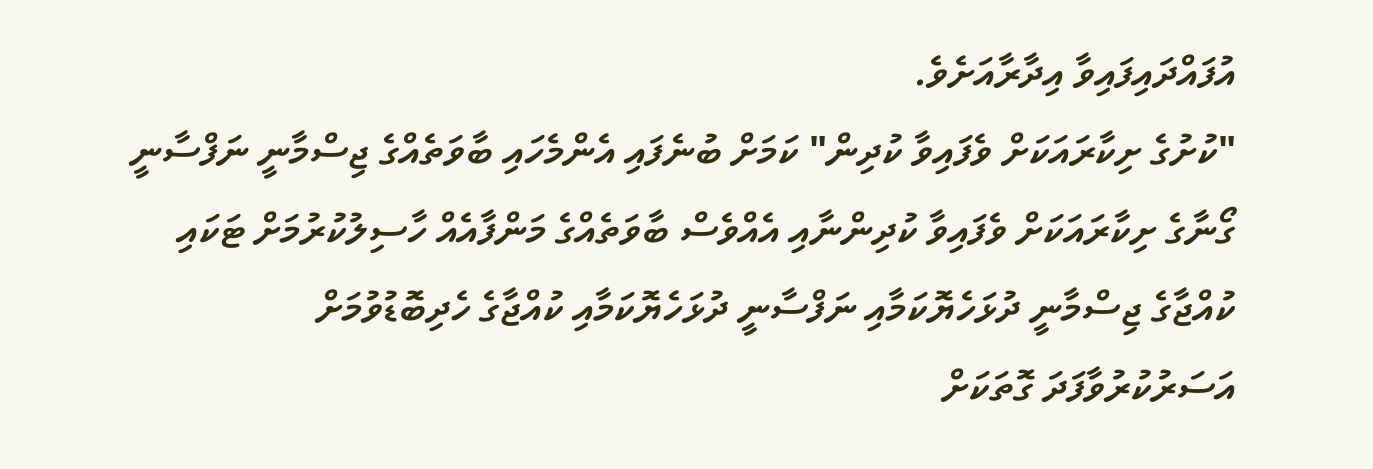އުފައްދައިފައިވާ އިދާރާއަށެވެ.
"ކުށުގެ ށިކާރައަކަށް ވެފައިވާ ކުދިން" ކަމަށް ބުނެފައި އެންމެހައި ބާވަތެއްގެ ޖިސްމާނީ ނަފްސާނީ ގޯނާގެ ށިކާރައަކަށް ވެފައިވާ ކުދިންނާއި އެއްވެސް ބާވަތެއްގެ މަންފާއެއް ހާސިލުކުރުމަށް ޓަކައި ކުއްޖާގެ ޖިސްމާނީ ދުޅަހެޔޮކަމާއި ނަފްސާނީ ދުޅަހެޔޮކަމާއި ކުއްޖާގެ ހެދިބޮޑުވުމަށް އަސަރުކުރުވާފަދަ ގޮތަކަށް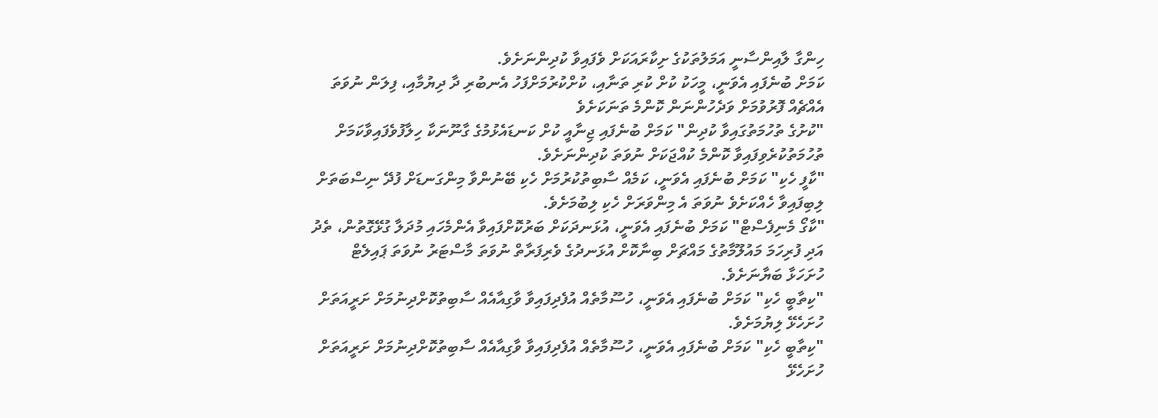ހިންގާ ލާއިންސާނީ އަމަލުތަކުގެ ށިކާރައަކަށް ވެފައިވާ ކުދިންނަށެވެ.
ކަމަށް ބުނެފައި އެވަނީ، މީހަކު ކުށް ކުރި ތަނާއި، ކުށްކުރުމަށްފަހު އެނބުރި ދާ ދިޔުމާއި، ފިލަން ނުވަތަ އެއްޗެއް ފޮރުވުމަށް ވަދެހުންނަން ކޮންމެ ތަނަކަށެވެ
"ކުށުގެ ތުހުމަތުގައިވާ ކުދިން" ކަމަށް ބުނެފައި ޖިނާއީ ކުށް ކަނޑައެޅުމުގެ ގާނޫނަކާ ހިލާފުވެފައިވާކަމަށް ތުހުމަތުކުރެވިފައިވާ ކޮންމެ ކުއްޖަކަށް ނުވަތަ ކުދިންނަށެވެ.
"ކާފީ ހެކި" ކަމަށް ބުނެފައި އެވަނީ، ކަމެއް ސާބިތުކުރުމަށް ހެކި ބޭނުންވާ މިންގަނޑަށް ފުދޭ ނިސްބަތަށް ލިބިފައިވާ ހެއްކަށެވެ ނުވަތަ އެ މިންވަރަށް ހެކި ލިބުމަށެވެ.
"ކާގޯ މެނިފެސްޓް" ކަމަށް ބުނެފައި އެވަނީ، އުޅަނދަކަށް ބަރުކޮށްފައިވާ އެންމެހައި މުދަލާ ގުޅޭގޮތުން، ތެދު އަދި ފުރިހަމަ މައުލޫމާތުގެ މައްޗަށް ބިނާކޮށް އުޅަނދުގެ ވެރިފަރާތް ނުވަތަ މާސްޓަރު ނުވަތަ ޕައިލެޓް ހުށަހަޅާ ބަޔާނަށެވެ.
"ކިތާބީ ހެކި" ކަމަށް ބުނެފައި އެވަނީ، ހުސޫމާތެއް އުފެދިފައިވާ ވާގިއާއެއް ސާބިތުކޮށްދިނުމަށް ށަރީއަތަށް ހުށަހެޅޭ ލިޔުމަށެވެ.
"ކިތާބީ ހެކި" ކަމަށް ބުނެފައި އެވަނީ، ހުސޫމާތެއް އުފެދިފައިވާ ވާގިއާއެއް ސާބިތުކޮށްދިނުމަށް ށަރީއަތަށް ހުށަހެޅޭ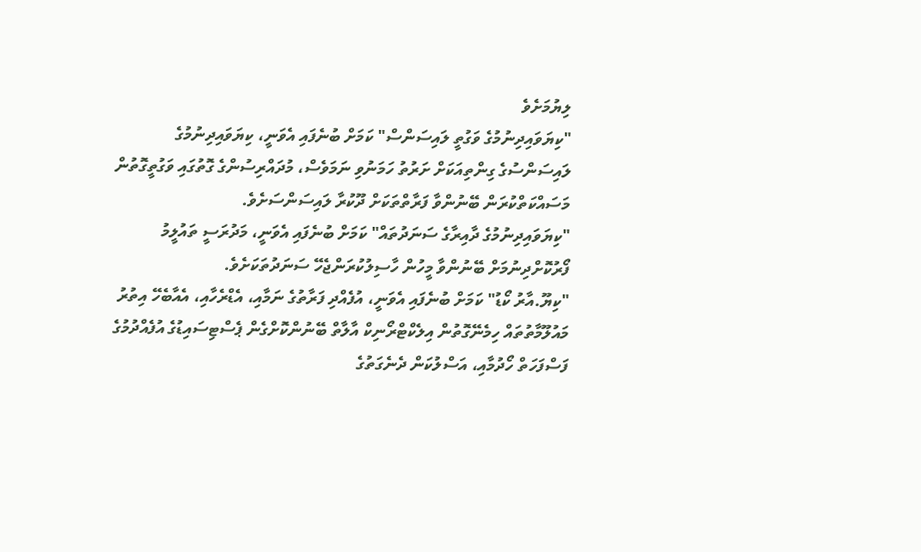ލިޔުމަށެވެ
"ކިޔަވައިދިނުމުގެ ވަގުތީ ލައިސަންސް" ކަމަށް ބުނެފައި އެވަނީ، ކިޔަވައިދިނުމުގެ ލައިސަންސުގެ ގިންތިއަކަށް ށަރުތު ހަމަނުވި ނަމަވެސް، މުދައްރިސުންގެ ގޮތުގައި ވަގުތީގޮތުން މަސައްކަތްކުރަން ބޭނުންވާ ފަރާތްތަކަށް ދޫކުރާ ލައިސަންސަށެވެ.
"ކިޔަވައިދިނުމުގެ ދާއިރާގެ ސަނަދުތައް" ކަމަށް ބުނެފައި އެވަނީ، މަދުރަސީ ތައުލީމު ފޯރުކޮށްދިނުމަށް ބޭނުންވާ މީހުން ހާސިލުކުރަންޖެހޭ ސަނަދުތަކަށެވެ.
"ކިޔޫ.އާރު ކޯޑު" ކަމަށް ބުނެފައި އެވަނީ، އުފެއްދި ފަރާތުގެ ނަމާއި، އެޑްރެހާއި، އެއާބެހޭ އިތުރު މައުލޫމާތުތައް ހިމެނޭގޮތުން އިލެކްޓްރޯނިކް އާލާތް ބޭނުންކޮށްގެން ޕެސްޓިސައިޑުގެ އުފެއްދުމުގެ ފަސްފަހަތް ހޯދުމާއި، އަސްލުކަން ދެނެގަތުގެ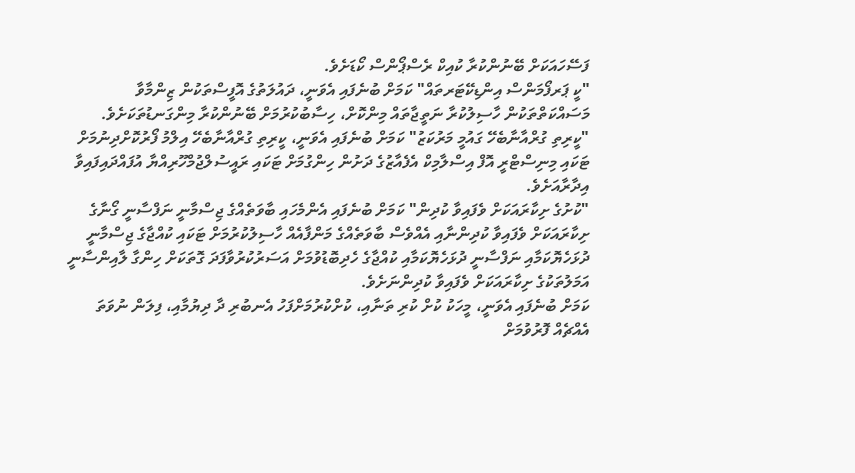ފަސޭހައަކަށް ބޭނުންކުރާ ކުއިކް ރެސްޕޯންސް ކޯޑަށެވެ.
"ކީ ޕަރފޯމަންސް އިންޑިކޭޓަރތައް" ކަމަށް ބުނެފައި އެވަނީ، ދައުލަތުގެ އޮފީސްތަކުން ޒިންމާވާ މަސައްކަތްތަކުން ހާސިލުކުރާ ނަތީޖާތައް މިންކޮށް، ހިސާބުކުރުމަށް ބޭނުންކުރާ މިންގަނޑުތަކަށެވެ.
"ކީރިތި ގުރްއާނާބެހޭ ގައުމީ މަރުކަޒު" ކަމަށް ބުނެފައި އެވަނީ، ކީރިތި ގުރްއާނާބެހޭ އިލްމު ފޯރުކޮށްދިނުމަށް ޓަކައި މިނިސްޓްރީ އޮފް އިސްލާމިކް އެފެއާޒުގެ ދަށުން ހިންގުމަށް ޓަކައި ރައީސުލްޖުމްހޫރިއްޔާ އުފައްދައިފައިވާ އިދާރާއަށެވެ.
"ކުށުގެ ށިކާރައަކަށް ވެފައިވާ ކުދިން" ކަމަށް ބުނެފައި އެންމެހައި ބާވަތެއްގެ ޖިސްމާނީ ނަފްސާނީ ގޯނާގެ ށިކާރައަކަށް ވެފައިވާ ކުދިންނާއި އެއްވެސް ބާވަތެއްގެ މަންފާއެއް ހާސިލުކުރުމަށް ޓަކައި ކުއްޖާގެ ޖިސްމާނީ ދުޅަހެޔޮކަމާއި ނަފްސާނީ ދުޅަހެޔޮކަމާއި ކުއްޖާގެ ހެދިބޮޑުވުމަށް އަސަރުކުރުވާފަދަ ގޮތަކަށް ހިންގާ ލާއިންސާނީ އަމަލުތަކުގެ ށިކާރައަކަށް ވެފައިވާ ކުދިންނަށެވެ.
ކަމަށް ބުނެފައި އެވަނީ، މީހަކު ކުށް ކުރި ތަނާއި، ކުށްކުރުމަށްފަހު އެނބުރި ދާ ދިޔުމާއި، ފިލަން ނުވަތަ އެއްޗެއް ފޮރުވުމަށް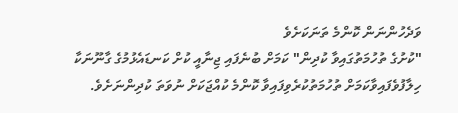ވަދެހުންނަން ކޮންމެ ތަނަކަށެވެ
"ކުށުގެ ތުހުމަތުގައިވާ ކުދިން" ކަމަށް ބުނެފައި ޖިނާއީ ކުށް ކަނޑައެޅުމުގެ ގާނޫނަކާ ހިލާފުވެފައިވާކަމަށް ތުހުމަތުކުރެވިފައިވާ ކޮންމެ ކުއްޖަކަށް ނުވަތަ ކުދިންނަށެވެ.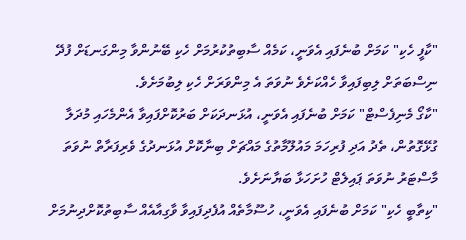"ކާފީ ހެކި" ކަމަށް ބުނެފައި އެވަނީ، ކަމެއް ސާބިތުކުރުމަށް ހެކި ބޭނުންވާ މިންގަނޑަށް ފުދޭ ނިސްބަތަށް ލިބިފައިވާ ހެއްކަށެވެ ނުވަތަ އެ މިންވަރަށް ހެކި ލިބުމަށެވެ.
"ކާގޯ މެނިފެސްޓް" ކަމަށް ބުނެފައި އެވަނީ، އުޅަނދަކަށް ބަރުކޮށްފައިވާ އެންމެހައި މުދަލާ ގުޅޭގޮތުން، ތެދު އަދި ފުރިހަމަ މައުލޫމާތުގެ މައްޗަށް ބިނާކޮށް އުޅަނދުގެ ވެރިފަރާތް ނުވަތަ މާސްޓަރު ނުވަތަ ޕައިލެޓް ހުށަހަޅާ ބަޔާނަށެވެ.
"ކިތާބީ ހެކި" ކަމަށް ބުނެފައި އެވަނީ، ހުސޫމާތެއް އުފެދިފައިވާ ވާގިއާއެއް ސާބިތުކޮށްދިނުމަށް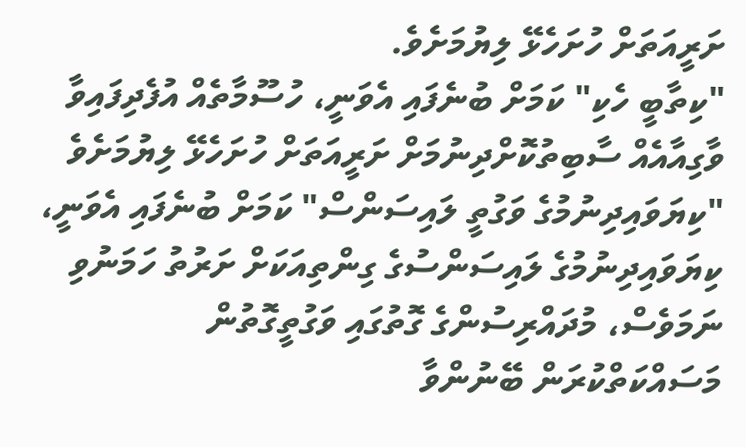ށަރީއަތަށް ހުށަހެޅޭ ލިޔުމަށެވެ.
"ކިތާބީ ހެކި" ކަމަށް ބުނެފައި އެވަނީ، ހުސޫމާތެއް އުފެދިފައިވާ ވާގިއާއެއް ސާބިތުކޮށްދިނުމަށް ށަރީއަތަށް ހުށަހެޅޭ ލިޔުމަށެވެ
"ކިޔަވައިދިނުމުގެ ވަގުތީ ލައިސަންސް" ކަމަށް ބުނެފައި އެވަނީ، ކިޔަވައިދިނުމުގެ ލައިސަންސުގެ ގިންތިއަކަށް ށަރުތު ހަމަނުވި ނަމަވެސް، މުދައްރިސުންގެ ގޮތުގައި ވަގުތީގޮތުން މަސައްކަތްކުރަން ބޭނުންވާ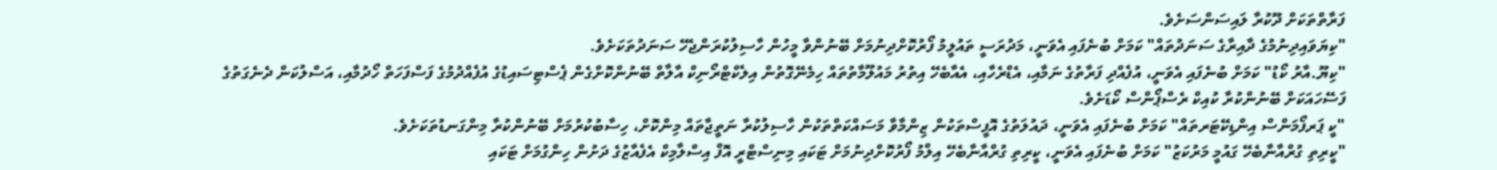ފަރާތްތަކަށް ދޫކުރާ ލައިސަންސަށެވެ.
"ކިޔަވައިދިނުމުގެ ދާއިރާގެ ސަނަދުތައް" ކަމަށް ބުނެފައި އެވަނީ، މަދުރަސީ ތައުލީމު ފޯރުކޮށްދިނުމަށް ބޭނުންވާ މީހުން ހާސިލުކުރަންޖެހޭ ސަނަދުތަކަށެވެ.
"ކިޔޫ.އާރު ކޯޑު" ކަމަށް ބުނެފައި އެވަނީ، އުފެއްދި ފަރާތުގެ ނަމާއި، އެޑްރެހާއި، އެއާބެހޭ އިތުރު މައުލޫމާތުތައް ހިމެނޭގޮތުން އިލެކްޓްރޯނިކް އާލާތް ބޭނުންކޮށްގެން ޕެސްޓިސައިޑުގެ އުފެއްދުމުގެ ފަސްފަހަތް ހޯދުމާއި، އަސްލުކަން ދެނެގަތުގެ ފަސޭހައަކަށް ބޭނުންކުރާ ކުއިކް ރެސްޕޯންސް ކޯޑަށެވެ.
"ކީ ޕަރފޯމަންސް އިންޑިކޭޓަރތައް" ކަމަށް ބުނެފައި އެވަނީ، ދައުލަތުގެ އޮފީސްތަކުން ޒިންމާވާ މަސައްކަތްތަކުން ހާސިލުކުރާ ނަތީޖާތައް މިންކޮށް، ހިސާބުކުރުމަށް ބޭނުންކުރާ މިންގަނޑުތަކަށެވެ.
"ކީރިތި ގުރްއާނާބެހޭ ގައުމީ މަރުކަޒު" ކަމަށް ބުނެފައި އެވަނީ، ކީރިތި ގުރްއާނާބެހޭ އިލްމު ފޯރުކޮށްދިނުމަށް ޓަކައި މިނިސްޓްރީ އޮފް އިސްލާމިކް އެފެއާޒުގެ ދަށުން ހިންގުމަށް ޓަކައި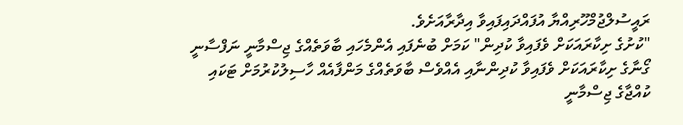ރައީސުލްޖުމްހޫރިއްޔާ އުފައްދައިފައިވާ އިދާރާއަށެވެ.
"ކުށުގެ ށިކާރައަކަށް ވެފައިވާ ކުދިން" ކަމަށް ބުނެފައި އެންމެހައި ބާވަތެއްގެ ޖިސްމާނީ ނަފްސާނީ ގޯނާގެ ށިކާރައަކަށް ވެފައިވާ ކުދިންނާއި އެއްވެސް ބާވަތެއްގެ މަންފާއެއް ހާސިލުކުރުމަށް ޓަކައި ކުއްޖާގެ ޖިސްމާނީ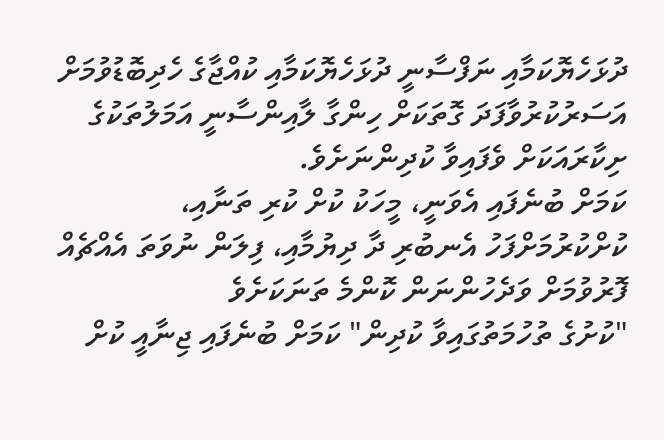ދުޅަހެޔޮކަމާއި ނަފްސާނީ ދުޅަހެޔޮކަމާއި ކުއްޖާގެ ހެދިބޮޑުވުމަށް އަސަރުކުރުވާފަދަ ގޮތަކަށް ހިންގާ ލާއިންސާނީ އަމަލުތަކުގެ ށިކާރައަކަށް ވެފައިވާ ކުދިންނަށެވެ.
ކަމަށް ބުނެފައި އެވަނީ، މީހަކު ކުށް ކުރި ތަނާއި، ކުށްކުރުމަށްފަހު އެނބުރި ދާ ދިޔުމާއި، ފިލަން ނުވަތަ އެއްޗެއް ފޮރުވުމަށް ވަދެހުންނަން ކޮންމެ ތަނަކަށެވެ
"ކުށުގެ ތުހުމަތުގައިވާ ކުދިން" ކަމަށް ބުނެފައި ޖިނާއީ ކުށް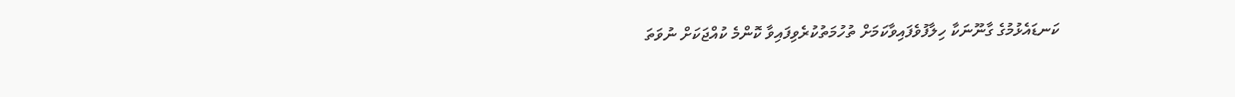ކަނޑައެޅުމުގެ ގާނޫނަކާ ހިލާފުވެފައިވާކަމަށް ތުހުމަތުކުރެވިފައިވާ ކޮންމެ ކުއްޖަކަށް ނުވަތަ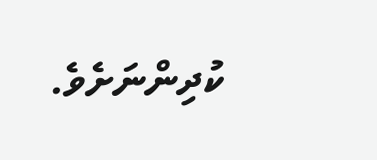ކުދިންނަށެވެ.